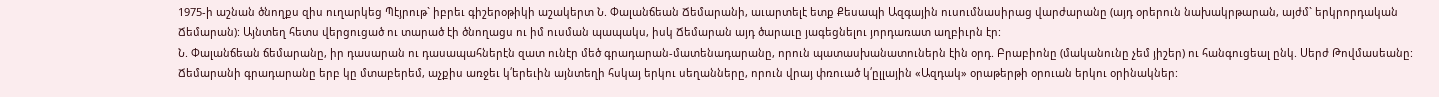1975-ի աշնան ծնողքս զիս ուղարկեց Պէյրութ` իբրեւ գիշերօթիկի աշակերտ Ն. Փալանճեան Ճեմարանի, աւարտելէ ետք Քեսապի Ազգային ուսումնասիրաց վարժարանը (այդ օրերուն նախակրթարան, այժմ` երկրորդական Ճեմարան): Այնտեղ հետս վերցուցած ու տարած էի ծնողացս ու իմ ուսման պապակս, իսկ Ճեմարան այդ ծարաւը յագեցնելու յորդառատ աղբիւրն էր:
Ն. Փալանճեան ճեմարանը, իր դասարան ու դասապահներէն զատ ունէր մեծ գրադարան-մատենադարանը, որուն պատասխանատուներն էին օրդ. Բրաբիոնը (մականունը չեմ յիշեր) ու հանգուցեալ ընկ. Սերժ Թովմասեանը:
Ճեմարանի գրադարանը երբ կը մտաբերեմ, աչքիս առջեւ կ՛երեւին այնտեղի հսկայ երկու սեղանները, որուն վրայ փռուած կ՛ըլլային «Ազդակ» օրաթերթի օրուան երկու օրինակներ: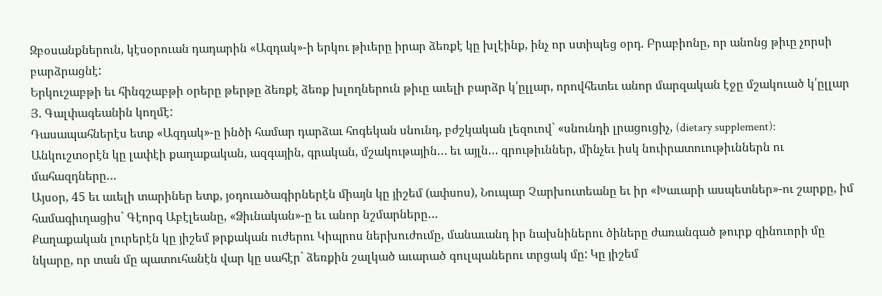Զբօսանքներուն, կէսօրուան դադարին «Ազդակ»-ի երկու թիւերը իրար ձեռքէ կը խլէինք, ինչ որ ստիպեց օրդ. Բրաբիոնը, որ անոնց թիւը չորսի բարձրացնէ:
Երկուշաբթի եւ հինգշաբթի օրերը թերթը ձեռքէ ձեռք խլողներուն թիւը աւելի բարձր կ՛ըլլար, որովհետեւ անոր մարզական էջը մշակուած կ՛ըլլար Յ. Գալփագեանին կողմէ:
Դասապահներէս ետք «Ազդակ»-ը ինծի համար դարձաւ հոգեկան սնունդ, բժշկական լեզուով` «սնունդի լրացուցիչ, (dietary supplement):
Անկուշտօրէն կը լափէի քաղաքական, ազգային, գրական, մշակութային… եւ այլն… գրութիւններ, մինչեւ իսկ նուիրատուութիւններն ու մահազդները…
Այսօր, 45 եւ աւելի տարիներ ետք, յօդուածագիրներէն միայն կը յիշեմ (ափսոս), Նուպար Չարխուտեանը եւ իր «Խաւարի ասպետներ»-ու շարքը, իմ համագիւղացիս` Գէորգ Աբէլեանը, «Ձիւնական»-ը եւ անոր նշմարները…
Քաղաքական լուրերէն կը յիշեմ թրքական ուժերու Կիպրոս ներխուժումը, մանաւանդ իր նախնիներու ծիները ժառանգած թուրք զինուորի մը նկարը, որ տան մը պատուհանէն վար կը սահէր` ձեռքին շալկած աւարած գուլպաներու տրցակ մը: Կը յիշեմ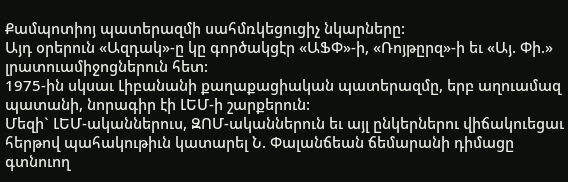Քամպոտիոյ պատերազմի սահմռկեցուցիչ նկարները:
Այդ օրերուն «Ազդակ»-ը կը գործակցէր «ԱՖՓ»-ի, «Ռոյթըրզ»-ի եւ «Այ. Փի.» լրատուամիջոցներուն հետ:
1975-ին սկսաւ Լիբանանի քաղաքացիական պատերազմը, երբ աղուամազ պատանի, նորագիր էի ԼԵՄ-ի շարքերուն:
Մեզի` ԼԵՄ-ականներուս, ԶՈՄ-ականներուն եւ այլ ընկերներու վիճակուեցաւ հերթով պահակութիւն կատարել Ն. Փալանճեան ճեմարանի դիմացը գտնուող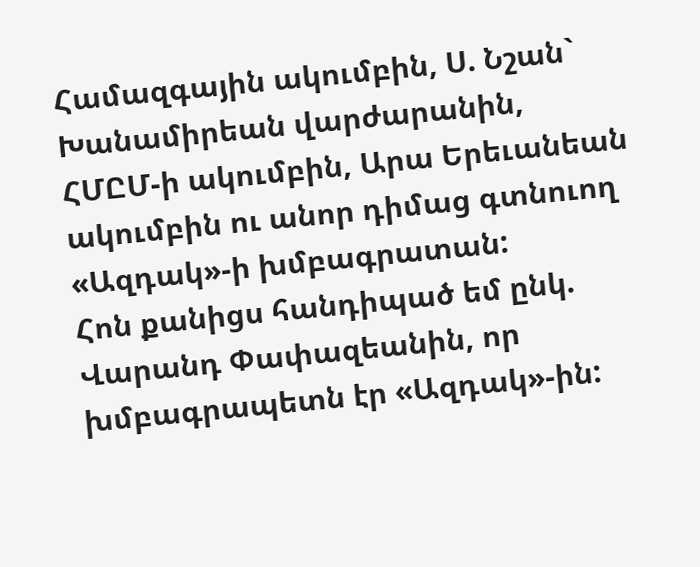Համազգային ակումբին, Ս. Նշան` Խանամիրեան վարժարանին, ՀՄԸՄ-ի ակումբին, Արա Երեւանեան ակումբին ու անոր դիմաց գտնուող «Ազդակ»-ի խմբագրատան:
Հոն քանիցս հանդիպած եմ ընկ. Վարանդ Փափազեանին, որ խմբագրապետն էր «Ազդակ»-ին: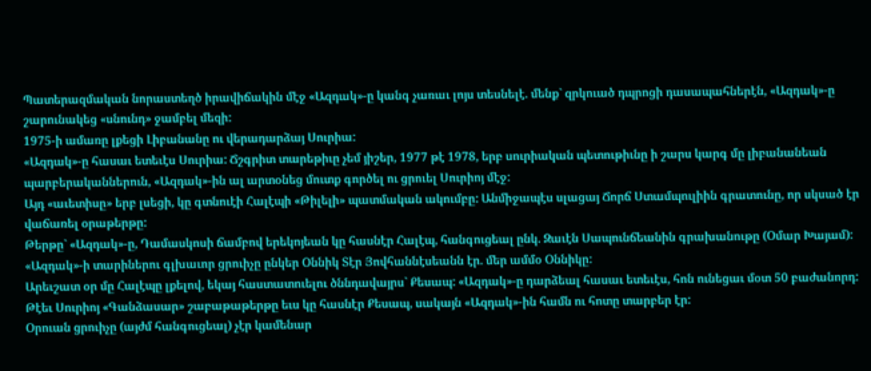Պատերազմական նորաստեղծ իրավիճակին մէջ «Ազդակ»-ը կանգ չառաւ լոյս տեսնելէ. մենք` զրկուած դպրոցի դասապահներէն, «Ազդակ»-ը շարունակեց «սնունդ» ջամբել մեզի:
1975-ի ամառը լքեցի Լիբանանը ու վերադարձայ Սուրիա:
«Ազդակ»-ը հասաւ ետեւէս Սուրիա: Ճշգրիտ տարեթիւը չեմ յիշեր, 1977 թէ 1978, երբ սուրիական պետութիւնը ի շարս կարգ մը լիբանանեան պարբերականներուն, «Ազդակ»-ին ալ արտօնեց մուտք գործել ու ցրուել Սուրիոյ մէջ:
Այդ «աւետիսը» երբ լսեցի, կը գտնուէի Հալէպի «Թիլելի» պատմական ակումբը: Անմիջապէս սլացայ Ճորճ Ստամպուլիին գրատունը, որ սկսած էր վաճառել օրաթերթը:
Թերթը` «Ազդակ»-ը, Դամասկոսի ճամբով երեկոյեան կը հասնէր Հալէպ, հանգուցեալ ընկ. Զաւէն Սապունճեանին գրախանութը (Օմար Խայամ):
«Ազդակ»-ի տարիներու գլխաւոր ցրուիչը ընկեր Օննիկ Տէր Յովհաննէսեանն էր. մեր ամմօ Օննիկը:
Արեւշատ օր մը Հալէպը լքելով, եկայ հաստատուելու ծննդավայրս` Քեսապ: «Ազդակ»-ը դարձեալ հասաւ ետեւէս, հոն ունեցաւ մօտ 50 բաժանորդ:
Թէեւ Սուրիոյ «Գանձասար» շաբաթաթերթը եւս կը հասնէր Քեսապ, սակայն «Ազդակ»-ին համն ու հոտը տարբեր էր:
Օրուան ցրուիչը (այժմ հանգուցեալ) չէր կամենար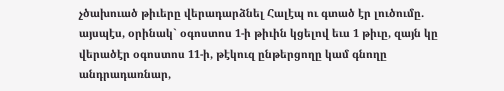չծախուած թիւերը վերադարձնել Հալէպ ու գտած էր լուծումը. այսպէս, օրինակ` օգոստոս 1-ի թիւին կցելով եւս 1 թիւը, զայն կը վերածէր օգոստոս 11-ի, թէկուզ ընթերցողը կամ գնողը անդրադառնար,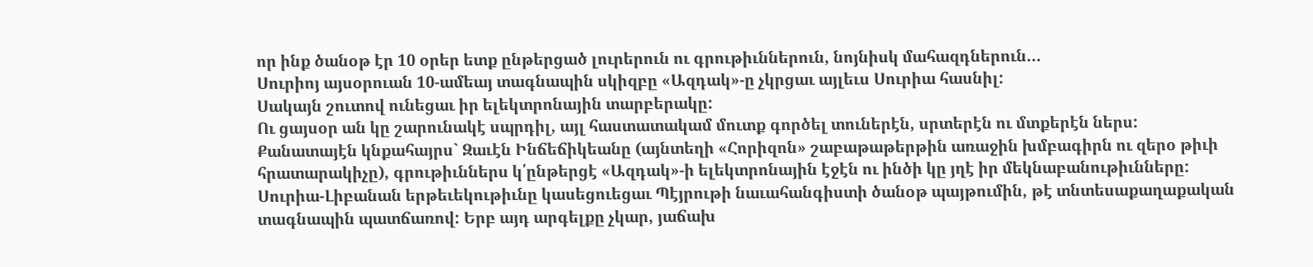որ ինք ծանօթ էր 10 օրեր ետք ընթերցած լուրերուն ու գրութիւններուն, նոյնիսկ մահազդներուն…
Սուրիոյ այսօրուան 10-ամեայ տագնապին սկիզբը «Ազդակ»-ը չկրցաւ այլեւս Սուրիա հասնիլ:
Սակայն շուտով ունեցաւ իր ելեկտրոնային տարբերակը:
Ու ցայսօր ան կը շարունակէ սպրդիլ, այլ հաստատակամ մուտք գործել տուներէն, սրտերէն ու մտքերէն ներս:
Քանատայէն կնքահայրս` Զաւէն Ինճեճիկեանը (այնտեղի «Հորիզոն» շաբաթաթերթին առաջին խմբագիրն ու զերօ թիւի հրատարակիչը), գրութիւններս կ՛ընթերցէ «Ազդակ»-ի ելեկտրոնային էջէն ու ինծի կը յղէ իր մեկնաբանութիւնները:
Սուրիա-Լիբանան երթեւեկութիւնը կասեցուեցաւ Պէյրութի նաւահանգիստի ծանօթ պայթումին, թէ տնտեսաքաղաքական տագնապին պատճառով: Երբ այդ արգելքը չկար, յաճախ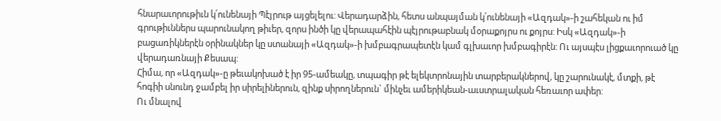հնարաւորութիւն կ՛ունենայի Պէյրութ այցելելու: Վերադարձին, հետս անպայման կ՛ունենայի «Ազդակ»-ի շահեկան ու իմ գրութիւններս պարունակող թիւեր, զորս ինծի կը վերապահէին պէյրութաբնակ մօրաքոյրս ու քոյրս: Իսկ «Ազդակ»-ի բացառիկներէն օրինակներ կը ստանայի «Ազդակ»-ի խմբագրապետէն կամ գլխաւոր խմբագիրէն: Ու այսպէս լիցքաւորուած կը վերադառնայի Քեսապ:
Հիմա, որ «Ազդակ»-ը թեւակոխած է իր 95-ամեակը, տպագիր թէ ելեկտրոնային տարբերակներով, կը շարունակէ, մտքի, թէ հոգիի սնունդ ջամբել իր սիրելիներուն, զինք սիրողներուն` մինչեւ ամերիկեան-աւստրալական հեռաւոր ափեր:
Ու մնալով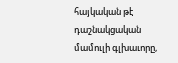հայկական թէ դաշնակցական մամուլի գլխաւորը,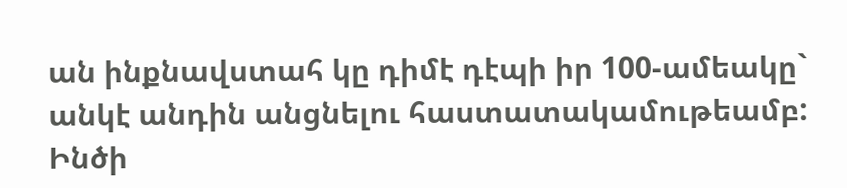ան ինքնավստահ կը դիմէ դէպի իր 100-ամեակը` անկէ անդին անցնելու հաստատակամութեամբ:
Ինծի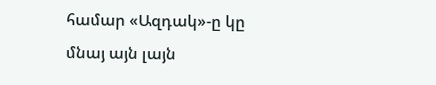համար «Ազդակ»-ը կը մնայ այն լայն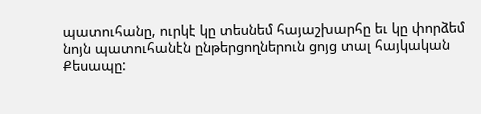պատուհանը, ուրկէ կը տեսնեմ հայաշխարհը եւ կը փորձեմ նոյն պատուհանէն ընթերցողներուն ցոյց տալ հայկական Քեսապը: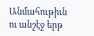Անմահութիւն ու անշէջ երթ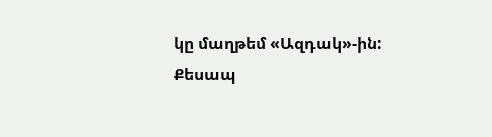կը մաղթեմ «Ազդակ»-ին:
Քեսապ